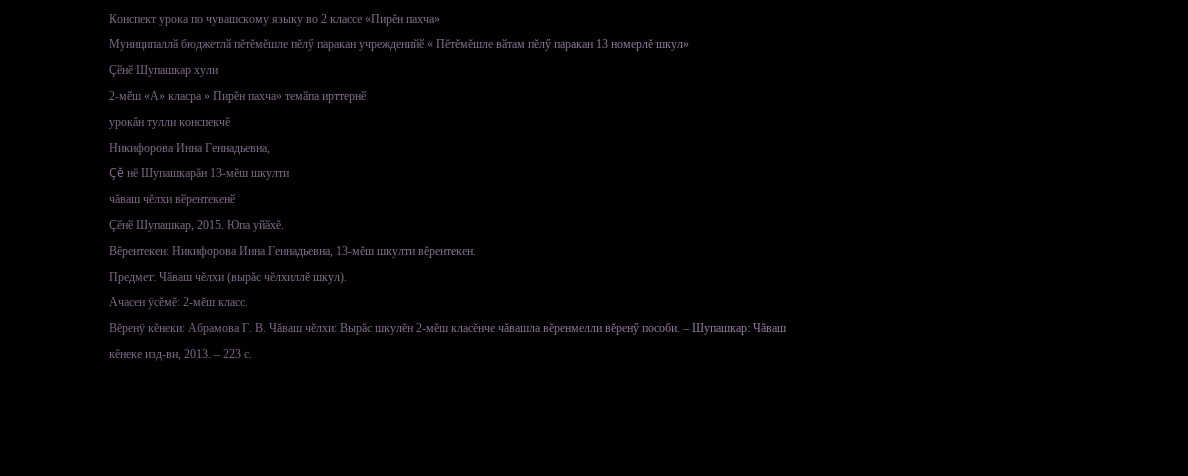Конспект урока по чувашскому языку во 2 классе «Пирĕн пахча»
Муниципаллӑ бюджетлӑ пĕтĕмĕшле пĕлӳ паракан учрежденийӗ « Пĕтĕмĕшле вӑтам пĕлӳ паракан 13 номерлĕ шкул»
Çӗнӗ Шупашкар хули
2-мӗш «А» класра » Пирĕн пахча» темӑпа ирттернӗ
урокăн тулли конспекчĕ
Никифорова Инна Геннадьевна,
Çĕ нĕ Шупашкарăн 13-мĕш шкулти
чăваш чĕлхи вӗрентекенӗ
Çӗнӗ Шупашкар, 2015. Юпа уйӑхĕ.
Вĕрентекен: Никифорова Инна Геннадьевна, 13-мĕш шкулти вĕрентекен.
Предмет: Чăваш чĕлхи (вырăс чĕлхиллĕ шкул).
Ачасен ÿсĕмĕ: 2-мĕш класс.
Вĕренÿ кĕнеки: Абрамова Г. В. Чăваш чĕлхи: Вырăс шкулĕн 2-мĕш класĕнче чăвашла вĕренмелли вĕренӳ пособи. – Шупашкар: Чăваш кĕнеке изд-ви, 2013. – 223 с.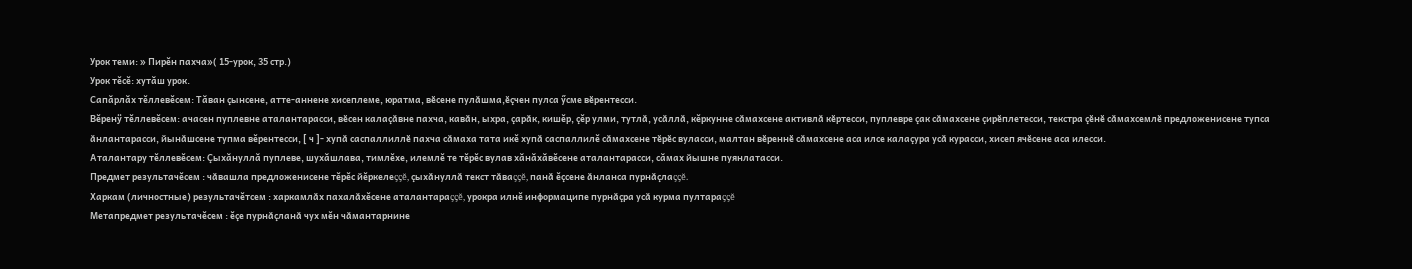Урок теми: » Пирĕн пахча»( 15-урок, 35 стр.)
Урок тĕсĕ: хутăш урок.
Сапăрлăх тĕллевĕсем: Тăван çынсене, атте-аннене хисеплеме, юратма, вӗсене пулӑшма,ӗçчен пулса ӳсме вӗрентесси.
Вĕренÿ тĕллевĕсем: ачасен пуплевне аталантарасси, вӗсен калаçӑвне пахча, кавӑн, ыхра, çарӑк, кишĕр, çĕр улми, тутлӑ, усӑллӑ, кĕркунне сӑмахсене активлӑ кӗртесси, пуплевре çак сӑмахсене çирӗплетесси, текстра çӗнӗ сӑмахсемлӗ предложенисене тупса ӑнлантарасси, йынӑшсене тупма вĕрентесси, [ ч ]- хупӑ саспаллиллӗ пахча сӑмаха тата икĕ хупӑ саспаллилĕ сӑмахсене тӗрӗс вуласси, малтан вӗреннӗ сӑмахсене аса илсе калаçура усӑ курасси, хисеп ячӗсене аса илесси.
Аталантару тĕллевĕсем: Çыхăнуллă пуплеве, шухăшлава, тимлĕхе, илемлĕ те тĕрĕс вулав хăнăхăвĕсене аталантарасси, сăмах йышне пуянлатасси.
Предмет результачĕсем : чӑвашла предложенисене тĕрĕс йĕркелеççĕ, çыхӑнуллӑ текст тӑваççĕ, панӑ ĕçсене ӑнланса пурнӑçлаççĕ.
Харкам (личностные) результачĕтсем : харкамлӑх пахалӑхĕсене аталантараççĕ, урокра илнĕ информаципе пурнӑçра усӑ курма пултараççĕ
Метапредмет результачĕсем : ĕçе пурнӑçланӑ чух мĕн чӑмантарнине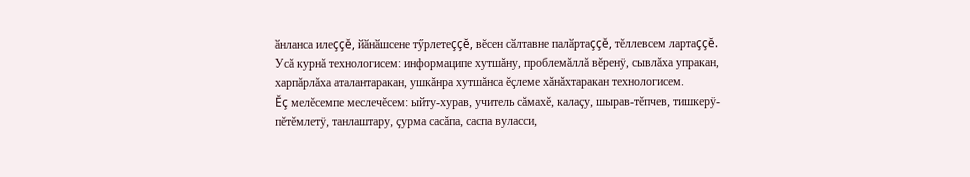ӑнланса илеççĕ, йӑнӑшсене тӳрлетеççĕ, вĕсен сӑлтавне палӑртаççĕ, тĕллевсем лартаççĕ.
Усă курнă технологисем: информаципе хутшăну, проблемăллă вĕренÿ, сывлăха упракан, харпăрлăха аталантаракан, ушкăнра хутшăнса ĕçлеме хăнăхтаракан технологисем.
Ĕç мелĕсемпе меслечĕсем: ыйту-хурав, учитель сăмахĕ, калаçу, шырав-тĕпчев, тишкерÿ-пĕтĕмлетÿ, танлаштару, çурма сасăпа, саспа вуласси,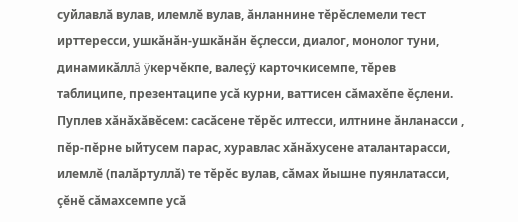суйлавлă вулав, илемлĕ вулав, ăнланнине тĕрĕслемели тест ирттересси, ушкăнăн-ушкăнăн ĕçлесси, диалог, монолог туни, динамикăллă ÿкерчĕкпе, валеçÿ карточкисемпе, тĕрев таблиципе, презентаципе усă курни, ваттисен сăмахĕпе ĕçлени.
Пуплев хăнăхăвĕсем: сасăсене тĕрĕс илтесси, илтнине ăнланасси , пĕр-пĕрне ыйтусем парас, хуравлас хăнăхусене аталантарасси, илемлĕ (палăртуллă) те тĕрĕс вулав, сăмах йышне пуянлатасси, çĕнĕ сăмахсемпе усă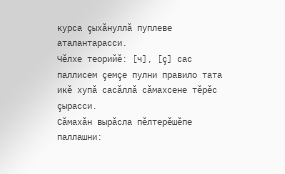курса çыхăнуллă пуплеве аталантарасси.
Чĕлхе теорийĕ: [ч], [ç] сас паллисем çемçе пулни правило тата икӗ хупӑ сасӑллӑ сӑмахсене тӗрӗс çырасси.
Сăмахăн вырӑсла пĕлтерĕшĕпе паллашни: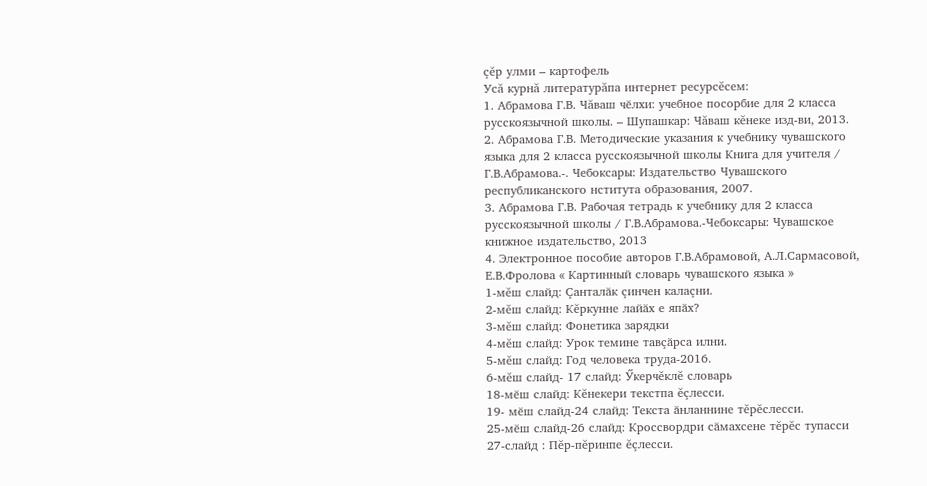çĕр улми – картофель
Усă курнă литературăпа интернет ресурсĕсем:
1. Абрамова Г.В. Чăваш чӗлхи: учебное посорбие для 2 класса русскоязычной школы. – Шупашкар: Чăваш кĕнеке изд-ви, 2013.
2. Абрамова Г.В. Методические указания к учебнику чувашского языка для 2 класса русскоязычной школы Книга для учителя / Г.В.Абрамова.-. Чебоксары: Издательство Чувашского республиканского нститута образования, 2007.
3. Абрамова Г.В. Рабочая тетрадь к учебнику для 2 класса русскоязычной школы / Г.В.Абрамова.-Чебоксары: Чувашское книжное издательство, 2013
4. Электронное пособие авторов Г.В.Абрамовой, А.Л.Сармасовой, Е.В.Фролова « Картинный словарь чувашского языка »
1-мĕш слайд: Çанталӑк çинчен калаçни.
2-мĕш слайд: Кĕркунне лайӑх е япӑх?
3-мĕш слайд: Фонетика зарядки
4-мĕш слайд: Урок темине тавçӑрса илни.
5-мĕш слайд: Год человека труда-2016.
6-мĕш слайд- 17 слайд: Ӳкерчĕклĕ словарь
18-мӗш слайд: Кĕнекери текстпа ĕçлесси.
19- мӗш слайд-24 слайд: Текста ӑнланнине тĕрĕслесси.
25-мӗш слайд-26 слайд: Кроссвордри сӑмахсене тĕрĕс тупасси
27-слайд : Пĕр-пĕринпе ĕçлесси.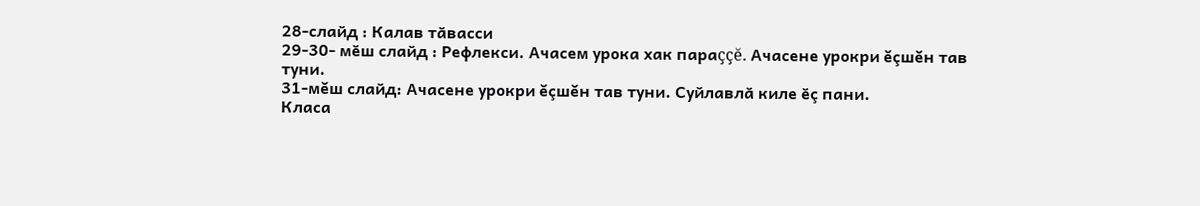28-слайд : Калав тӑвасси
29-30- мӗш слайд : Рефлекси. Ачасем урока хак параççĕ. Ачасене урокри ĕçшĕн тав туни.
31-мĕш слайд: Ачасене урокри ĕçшĕн тав туни. Суйлавлӑ киле ӗç пани.
Класа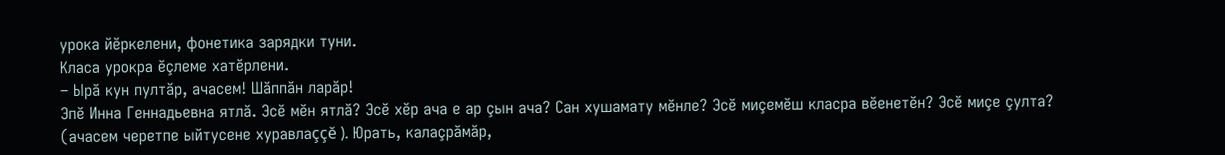урока йĕркелени, фонетика зарядки туни.
Класа урокра ĕçлеме хатĕрлени.
– Ырă кун пултăр, ачасем! Шăппăн ларăр!
Эпĕ Инна Геннадьевна ятлӑ. Эсӗ мӗн ятлӑ? Эсĕ хĕр ача е ар çын ача? Сан хушамату мĕнле? Эсĕ миçемĕш класра вĕенетĕн? Эсĕ миçе çулта? (ачасем черетпе ыйтусене хуравлаççĕ ). Юрать, калаçрӑмӑр,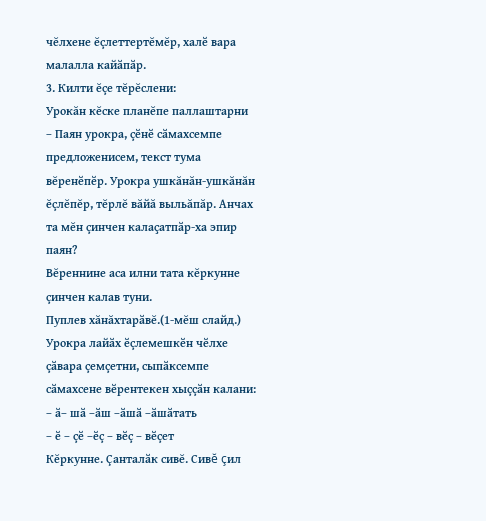чĕлхене ĕçлеттертĕмĕр, халӗ вара малалла кайӑпӑр.
3. Килти ĕçе тĕрĕслени:
Урокăн кĕске планĕпе паллаштарни
– Паян урокра, çӗнӗ сӑмахсемпе предложенисем, текст тума вĕренӗпӗр. Урокра ушкăнăн-ушкăнăн ĕçлĕпĕр, тĕрлĕ вăйă выльăпăр. Анчах та мĕн çинчен калаҫатпӑр-ха эпир паян?
Вĕреннине аса илни тата кĕркунне çинчен калав туни.
Пуплев хăнăхтарӑвĕ.(1-мĕш слайд.) Урокра лайӑх ӗçлемешкӗн чӗлхе çӑвара çемçетни, сыпӑксемпе сӑмахсене вӗрентекен хыççӑн калани:
– ӑ– шӑ –ӑш –ӑшӑ –ӑшӑтать
– ӗ – çӗ –ӗç – вӗç – вӗçет
Кĕркунне. Çанталӑк сивĕ. Сивĕ çил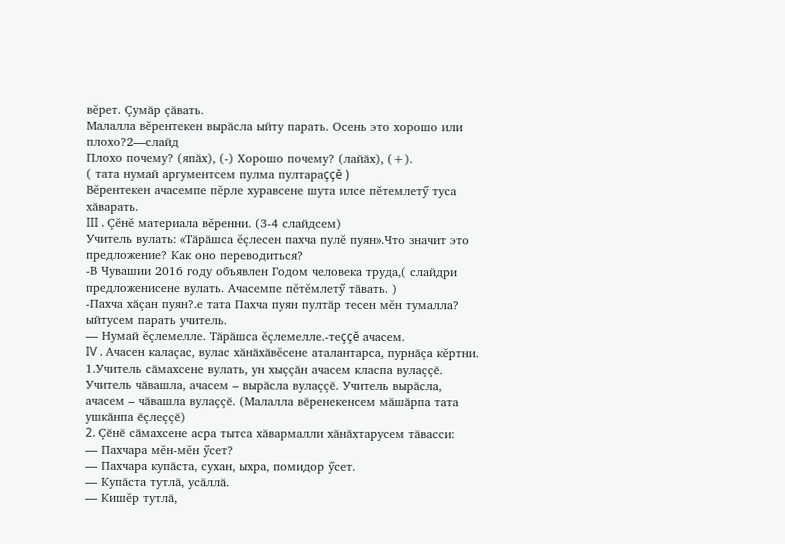вĕрет. Çумӑр çӑвать.
Малалла вĕрентекен вырӑсла ыйту парать. Осень это хорошо или плохо?2—слайд
Плохо почему? (япӑх), (-) Хорошо почему? (лайӑх), (+).
( тата нумай аргументсем пулма пултараççĕ )
Вĕрентекен ачасемпе пĕрле хуравсене шута илсе пĕтемлетӳ туса хӑварать.
III . Çĕнĕ материала вĕренни. (3-4 слайдсем)
Учитель вулать: «Тӑрӑшса ĕçлесен пахча пулĕ пуян».Что значит это предложение? Как оно переводиться?
-В Чувашии 2016 году объявлен Годом человека труда,( слайдри предложенисене вулать. Ачасемпе пĕтĕмлетӳ тӑвать. )
-Пахча хӑçан пуян?.е тата Пахча пуян пултӑр тесен мĕн тумалла? ыйтусем парать учитель.
— Нумай ĕçлемелле. Тӑрӑшса ĕçлемелле.-теççĕ ачасем.
IV . Ачасен калаçас, вулас хӑнӑхӑвĕсене аталантарса, пурнӑçа кĕртни.
1.Учитель сӑмахсене вулать, ун хыççӑн ачасем класпа вулаççӗ. Учитель чӑвашла, ачасем – вырӑсла вулаççӗ. Учитель вырӑсла, ачасем – чӑвашла вулаççӗ. (Малалла вӗренекенсем мӑшӑрпа тата ушкӑнпа ӗçлеççӗ)
2. Çӗнӗ сӑмахсене асра тытса хӑвармалли хӑнӑхтарусем тӑвасси:
— Пахчара мĕн-мĕн ӳсет?
— Пахчара купӑста, сухан, ыхра, помидор ӳсет.
— Купӑста тутлӑ, усӑллӑ.
— Кишĕр тутлӑ,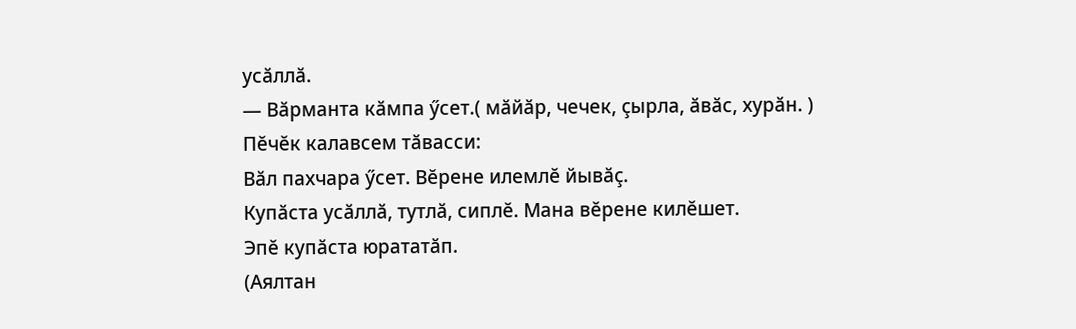усӑллӑ.
— Вӑрманта кӑмпа ӳсет.( мӑйӑр, чечек, çырла, ӑвӑс, хурӑн. )
Пĕчĕк калавсем тӑвасси:
Вӑл пахчара ӳсет. Вĕрене илемлĕ йывӑç.
Купӑста усӑллӑ, тутлӑ, сиплĕ. Мана вĕрене килĕшет.
Эпĕ купӑста юрататӑп.
(Аялтан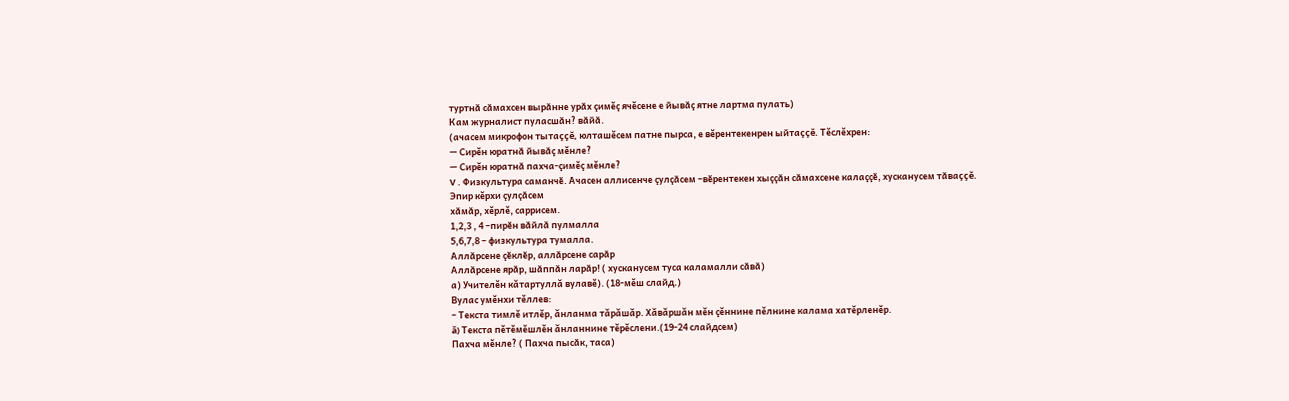туртнӑ сӑмахсен вырӑнне урӑх çимĕç ячĕсене е йывӑç ятне лартма пулать)
Кам журналист пуласшӑн? вӑйӑ.
(ачасем микрофон тытаççĕ, юлташĕсем патне пырса, е вĕрентекенрен ыйтаççĕ. Тĕслĕхрен:
— Сирĕн юратнӑ йывӑç мĕнле?
— Сирĕн юратнӑ пахча-çимĕç мĕнле?
V . Физкультура саманчӗ. Ачасен аллисенче çулçӑсем –вӗрентекен хыççӑн сӑмахсене калаççӗ, хусканусем тӑваççĕ.
Эпир кĕрхи çулçӑсем
хӑмӑр, хĕрлĕ, саррисем.
1,2,3 , 4 –пирӗн вӑйлӑ пулмалла
5,6,7,8 – физкультура тумалла.
Аллӑрсене çӗклӗр, аллӑрсене сарӑр
Аллӑрсене ярӑр, шӑппӑн ларӑр! ( хусканусем туса каламалли сӑвӑ)
а) Учителĕн кăтартуллă вулавĕ). (18-мĕш слайд.)
Вулас умĕнхи тĕллев:
– Текста тимлĕ итлĕр, ăнланма тăрăшăр. Хăвăршăн мĕн çĕннине пĕлнине калама хатĕрленĕр.
ă) Текста пĕтĕмĕшлĕн ăнланнине тĕрĕслени.(19-24 слайдсем)
Пахча мĕнле? ( Пахча пысӑк, таса)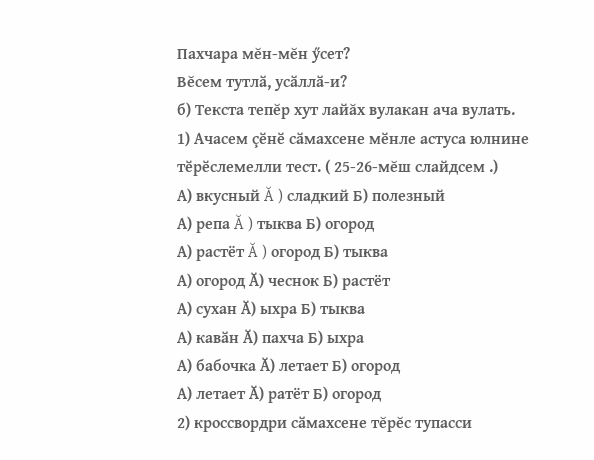Пахчара мĕн-мĕн ӳсет?
Вĕсем тутлӑ, усӑллӑ-и?
б) Текста тепĕр хут лайăх вулакан ача вулать.
1) Ачасем çӗнӗ сӑмахсене мӗнле астуса юлнине тӗрӗслемелли тест. ( 25-26-мĕш слайдсем .)
А) вкусный Ᾰ ) сладкий Б) полезный
А) репа Ᾰ ) тыква Б) огород
А) растёт Ᾰ ) огород Б) тыква
А) огород Ӑ) чеснок Б) растёт
А) сухан Ӑ) ыхра Б) тыква
А) кавӑн Ӑ) пахча Б) ыхра
А) бабочка Ӑ) летает Б) огород
А) летает Ӑ) ратёт Б) огород
2) кроссвордри сӑмахсене тĕрĕс тупасси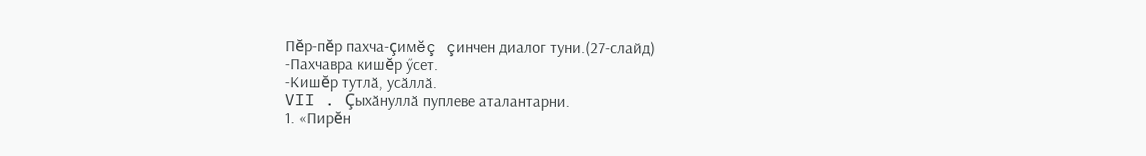Пĕр-пĕр пахча-çимĕç çинчен диалог туни.(27-слайд)
-Пахчавра кишĕр ӳсет.
-Кишĕр тутлӑ, усӑллӑ.
VII . Çыхӑнуллӑ пуплеве аталантарни.
1. «Пирĕн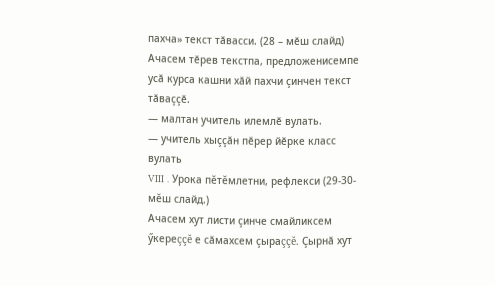пахча» текст тӑвасси. (28 – мӗш слайд)
Ачасем тӗрев текстпа, предложенисемпе усӑ курса кашни хӑй пахчи çинчен текст тӑваççӗ.
— малтан учитель илемлӗ вулать.
— учитель хыççӑн пӗрер йӗрке класс вулать
VIII . Урока пĕтĕмлетни, рефлекси (29-30-мĕш слайд.)
Ачасем хут листи çинче смайликсем ӳкереççĕ е сӑмахсем çыраççĕ. Çырнӑ хут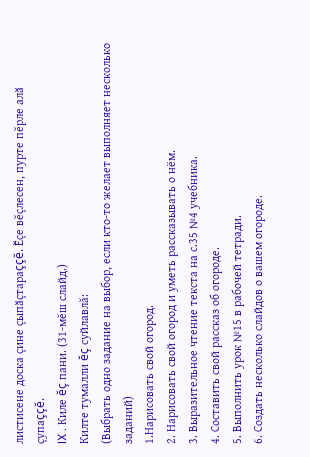листисене доска çине çыпӑçтараççĕ. Ӗçе вĕçлесен, пурте пĕрле алӑ çупаççĕ.
IX . Киле ĕç пани. (31-мĕш слайд.)
Килте тумалли ĕç суйлавлă:
(Выбрать одно задание на выбор, если кто-то желает выполняет несколько заданий)
1.Нарисовать свой огород.
2. Нарисовать свой огород и уметь рассказывать о нём.
3. Выразительное чтение текста на с.35 №4 учебника.
4. Составить свой рассказ об огороде.
5. Выполнить урок №15 в рабочей тетради.
6. Создать несколько слайдов о вашем огороде.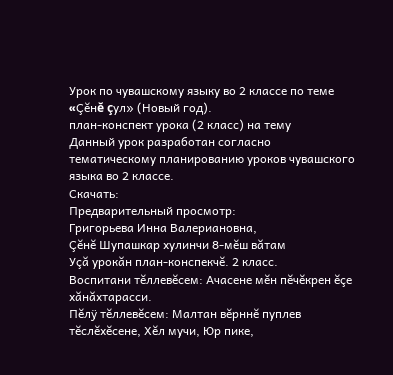Урок по чувашскому языку во 2 классе по теме «Çĕнĕ çул» (Новый год).
план-конспект урока (2 класс) на тему
Данный урок разработан согласно тематическому планированию уроков чувашского языка во 2 классе.
Скачать:
Предварительный просмотр:
Григорьева Инна Валериановна,
Çĕнĕ Шупашкар хулинчи 8-мĕш вăтам
Уçă урокăн план-конспекчĕ. 2 класс.
Воспитани тĕллевĕсем: Ачасене мĕн пĕчĕкрен ĕçе хăнăхтарасси.
Пĕлÿ тĕллевĕсем: Малтан вĕрннĕ пуплев тĕслĕхĕсене, Хĕл мучи, Юр пике,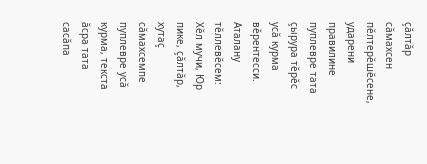çăлтăр сăмахсен пĕлтерĕшĕсене, ударени правилине пуплевре тата çырура тĕрĕс усă курма вĕрентесси.
Аталану тĕллевĕсем: Хĕл мучи, Юр пике, çăлтăр, хутаç сăмахсемпе пуплевре усă курма, текста ăсра тата сасăпа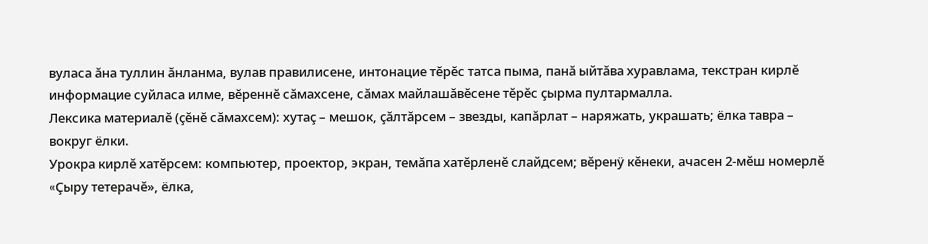вуласа ăна туллин ăнланма, вулав правилисене, интонацие тĕрĕс татса пыма, панă ыйтăва хуравлама, текстран кирлĕ информацие суйласа илме, вĕреннĕ сăмахсене, сăмах майлашăвĕсене тĕрĕс çырма пултармалла.
Лексика материалĕ (çĕнĕ сăмахсем): хутаç – мешок, çăлтăрсем – звезды, капăрлат – наряжать, украшать; ёлка тавра – вокруг ёлки.
Урокра кирлĕ хатĕрсем: компьютер, проектор, экран, темăпа хатĕрленĕ слайдсем; вĕренÿ кĕнеки, ачасен 2-мĕш номерлĕ «Çыру тетерачĕ», ёлка,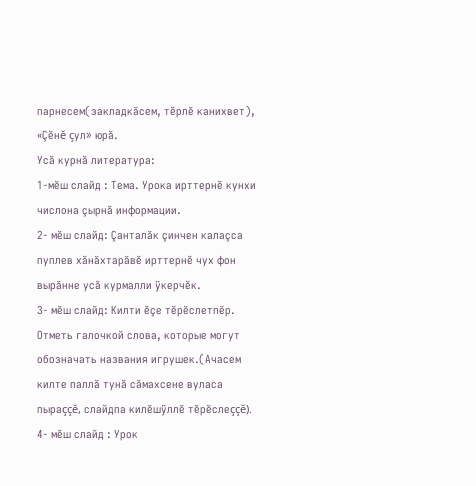парнесем(закладкăсем, тĕрлĕ канихвет), «Çĕнĕ çул» юрă.
Усă курнă литература:
1-мĕш слайд : Тема. Урока ирттернĕ кунхи числона çырнă информации.
2- мĕш слайд: Çанталăк çинчен калаçса пуплев хăнăхтарăвĕ ирттернĕ чух фон вырăнне усă курмалли ÿкерчĕк.
3- мĕш слайд: Килти ĕçе тĕрĕслетпĕр. Отметь галочкой слова, которые могут обозначать названия игрушек.(Ачасем килте паллă тунă сăмахсене вуласа пыраççĕ, слайдпа килĕшÿллĕ тĕрĕслеççĕ).
4- мĕш слайд : Урок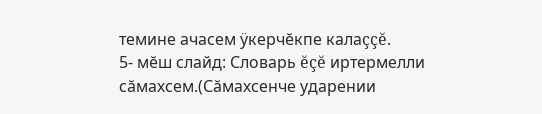темине ачасем ÿкерчĕкпе калаççĕ.
5- мĕш слайд: Словарь ĕçĕ иртермелли сăмахсем.(Сăмахсенче ударении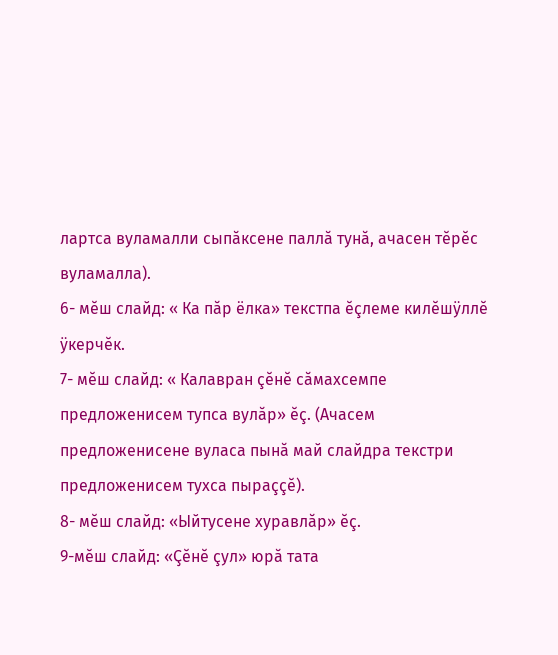лартса вуламалли сыпăксене паллă тунă, ачасен тĕрĕс вуламалла).
6- мĕш слайд: « Ка пăр ёлка» текстпа ĕçлеме килĕшÿллĕ ÿкерчĕк.
7- мĕш слайд: « Калавран çĕнĕ сăмахсемпе предложенисем тупса вулăр» ĕç. (Ачасем предложенисене вуласа пынă май слайдра текстри предложенисем тухса пыраççĕ).
8- мĕш слайд: «Ыйтусене хуравлăр» ĕç.
9-мĕш слайд: «Çĕнĕ çул» юрă тата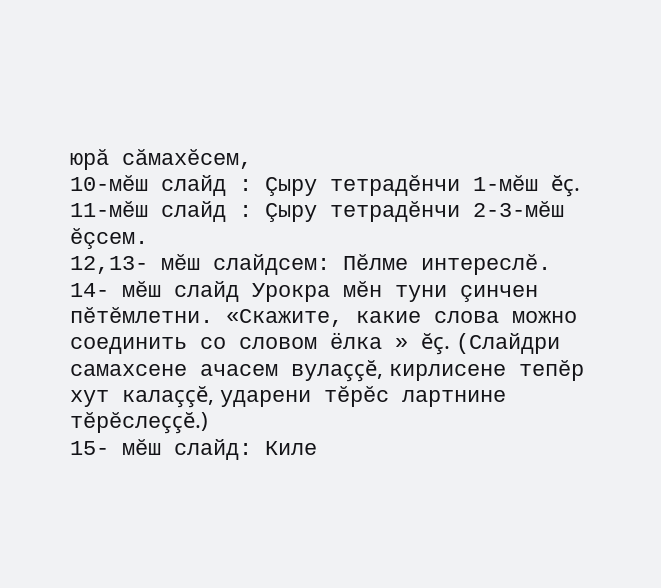юрă сăмахĕсем,
10-мĕш слайд : Çыру тетрадĕнчи 1-мĕш ĕç.
11-мĕш слайд : Çыру тетрадĕнчи 2-3-мĕш ĕçсем.
12,13- мĕш слайдсем: Пĕлме интереслĕ.
14- мĕш слайд Урокра мĕн туни çинчен пĕтĕмлетни. «Скажите, какие слова можно соединить со словом ёлка » ĕç. (Слайдри самахсене ачасем вулаççĕ, кирлисене тепĕр хут калаççĕ, ударени тĕрĕс лартнине тĕрĕслеççĕ.)
15- мĕш слайд: Киле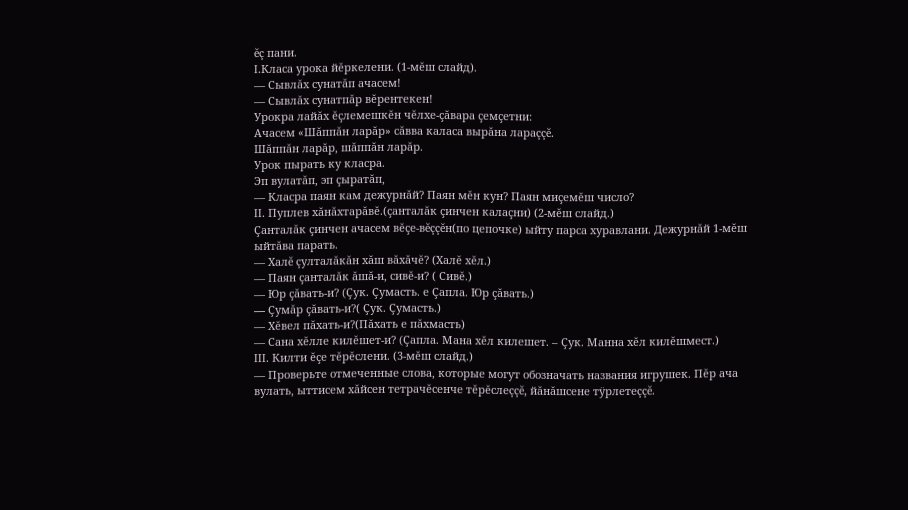ĕç пани.
I.Класа урока йĕркелени. (1-мĕш слайд).
— Сывлăх сунатăп ачасем!
— Сывлăх сунатпăр вĕрентекен!
Урокра лайăх ĕçлемешкĕн чĕлхе-çăвара çемçетни:
Ачасем «Шăппăн ларăр» сăвва каласа вырăна лараççĕ.
Шăппăн ларăр, шăппăн ларăр.
Урок пырать ку класра.
Эп вулатăп, эп çыратăп,
— Класра паян кам дежурнăй? Паян мĕн кун? Паян миçемĕш число?
II. Пуплев хăнăхтарăвĕ.(çанталăк çинчен калаçни) (2-мĕш слайд.)
Çанталăк çинчен ачасем вĕçе-вĕççĕн(по цепочке) ыйту парса хуравлани. Дежурнăй 1-мĕш ыйтăва парать.
— Халĕ çулталăкăн хăш вăхăчĕ? (Халĕ хĕл.)
— Паян çанталăк ăшă-и, сивĕ-и? ( Сивĕ.)
— Юр çăвать-и? (Çук. Çумасть. е Çапла. Юр çăвать.)
— Çумăр çăвать-и?( Çук. Çумасть.)
— Хĕвел пăхать-и?(Пăхать е пăхмасть)
— Сана хĕлле килĕшет-и? (Çапла. Мана хĕл килешет. – Çук. Манна хĕл килĕшмест.)
III. Килти ĕçе тĕрĕслени. (3-мĕш слайд.)
— Проверьте отмеченные слова, которые могут обозначать названия игрушек. Пĕр ача вулать, ыттисем хăйсен тетрачĕсенче тĕрĕслеççĕ, йăнăшсене тÿрлетеççĕ.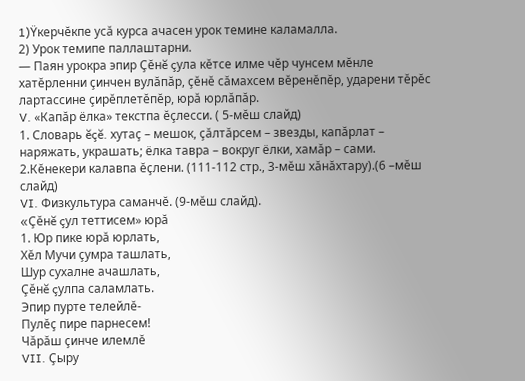1)Ÿкерчĕкпе усă курса ачасен урок темине каламалла.
2) Урок темипе паллаштарни.
— Паян урокра эпир Çĕнĕ çула кĕтсе илме чĕр чунсем мĕнле хатĕрленни çинчен вулăпăр, çĕнĕ сăмахсем вĕренĕпĕр, ударени тĕрĕс лартассине çирĕплетĕпĕр, юрă юрлăпăр.
V. «Капăр ёлка» текстпа ĕçлесси. ( 5-мĕш слайд)
1. Словарь ĕçĕ. хутаç – мешок, çăлтăрсем – звезды, капăрлат – наряжать, украшать; ёлка тавра – вокруг ёлки, хамăр – сами.
2.Кĕнекери калавпа ĕçлени. (111-112 стр., 3-мĕш хăнăхтару).(6 –мĕш слайд)
VI. Физкультура саманчĕ. (9-мĕш слайд).
«Çĕнĕ çул теттисем» юрă
1. Юр пике юрă юрлать,
Хĕл Мучи çумра ташлать,
Шур сухалне ачашлать,
Çĕнĕ çулпа саламлать.
Эпир пурте телейлĕ-
Пулĕç пире парнесем!
Чăрăш çинче илемлĕ
VII. Çыру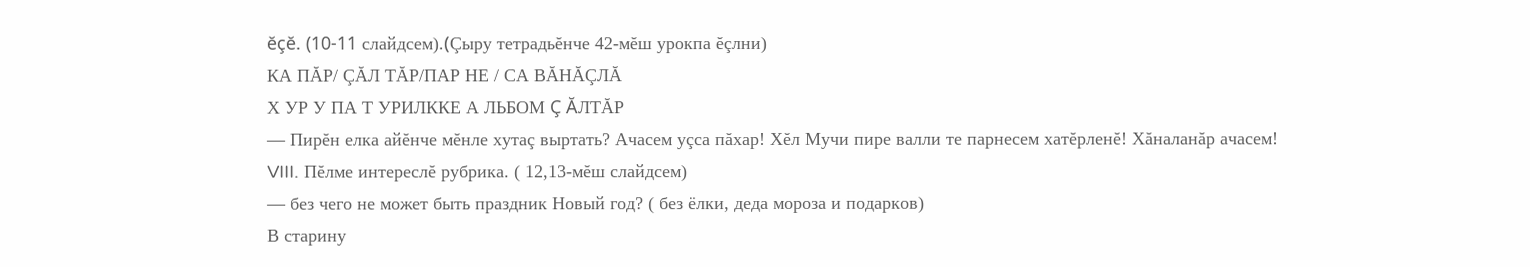ĕçĕ. (10-11 слайдсем).(Çыру тетрадьĕнче 42-мĕш урокпа ĕçлни)
КА ПĂР/ ÇĂЛ ТĂР/ПАР НЕ / СА ВĂНĂÇЛĂ
Х УР У ПА Т УРИЛККЕ А ЛЬБОМ Ç ĂЛТĂР
— Пирĕн елка айĕнче мĕнле хутаç выртать? Ачасем уçса пăхар! Хĕл Мучи пире валли те парнесем хатĕрленĕ! Хăналанăр ачасем!
VIII. Пĕлме интереслĕ рубрика. ( 12,13-мĕш слайдсем)
— без чего не может быть праздник Новый год? ( без ёлки, деда мороза и подарков)
В старину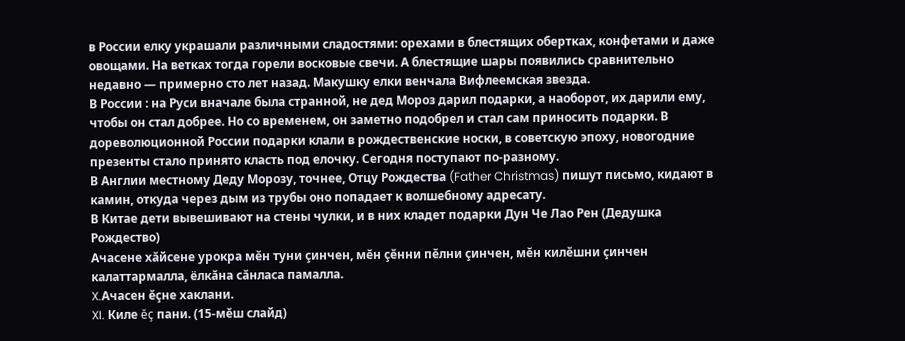в России елку украшали различными сладостями: орехами в блестящих обертках, конфетами и даже овощами. На ветках тогда горели восковые свечи. А блестящие шары появились сравнительно недавно — примерно сто лет назад. Макушку елки венчала Вифлеемская звезда.
В России : на Руси вначале была странной, не дед Мороз дарил подарки, а наоборот, их дарили ему, чтобы он стал добрее. Но со временем, он заметно подобрел и стал сам приносить подарки. В дореволюционной России подарки клали в рождественские носки, в советскую эпоху, новогодние презенты стало принято класть под елочку. Сегодня поступают по-разному.
В Англии местному Деду Морозу, точнее, Отцу Рождества (Father Christmas) пишут письмо, кидают в камин, откуда через дым из трубы оно попадает к волшебному адресату.
В Китае дети вывешивают на стены чулки, и в них кладет подарки Дун Че Лао Рен (Дедушка Рождество)
Ачасене хăйсене урокра мĕн туни çинчен, мĕн çĕнни пĕлни çинчен, мĕн килĕшни çинчен калаттармалла, ёлкăна сăнласа памалла.
X.Ачасен ĕçне хаклани.
XI. Киле ĕç пани. (15-мĕш слайд)